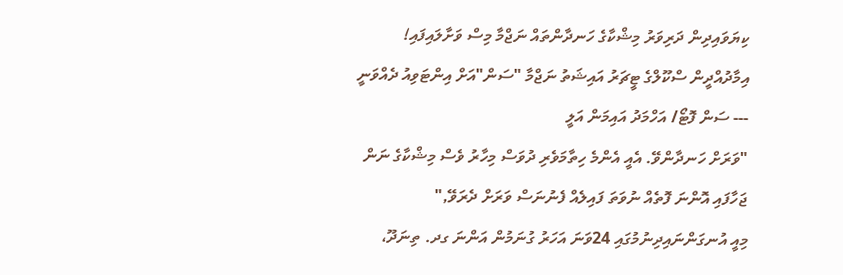ކިޔަވައިދިން ދަރިވަރު މިޝްކާގެ ހަނދާންތައް ނަޖްމާ މިސް ވަށާލައިފައި!
އިމާދުއްދީން ސްކޫލްގެ ޓީޗަރު އައިޝަތު ނަޖްމާ "ސަން"އަށް އިންޓަވިއު ދެއްވަނީ --- ސަން ފޮޓޯ/ އަހްމަދު އައިމަން އަލީ
"ވަރަށް ހަނދާންވޭ. އެއީ އެންމެ ހިތާމަވެރި ދުވަސް މިހާރު ވެސް މިޝްކާގެ ނަން ޖަހާފައި އޮންނަ ފޮތެއް ނުވަތަ ފައިލެއް ފެނުނަސް ވަރަށް ދެރަވޭ,"
މިއީ އުނގަންނައިދިނުމުގައި 24ވަނަ އަހަރު ގުނަމުން އަންނަ ގދ. ތިނަދޫ،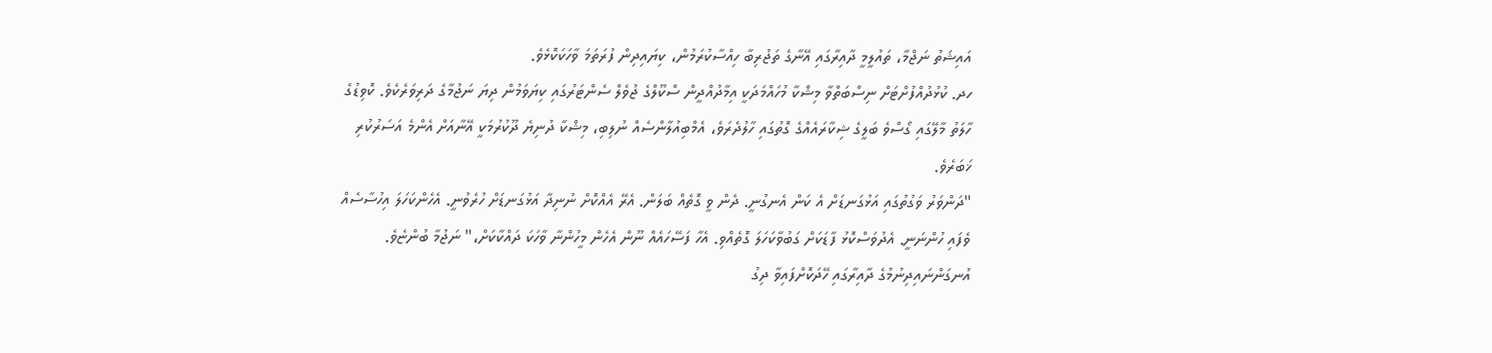އައިޝަތު ނަޖްމާ، ތައުލީމީ ދާއިރާގައި އޭނާގެ ތަޖުރިބާ ހިއްސާކުރަމުން، ކިޔައިދިން ފުރަތަމަ ވާހަކަކޮޅެވެ.
ހދ. ކުޅުދުއްފުށްޓަށް ނިސްބަތްވާ މިޝްކާ މުހައްމަދަކީ އިމާދުއްދީން ސްކޫލްގެ ޖުވެލް ސެންޓަރުގައި ކިޔަވަމުން ދިޔަ ނަޖުމާގެ ދަރިވަރެކެވެ. ކޮވިޑުގެ ހާލަތު މާލޭގައި ގޯސްވެ ބަލީގެ ޝިކާރައެއްގެ ގޮތުގައި ހާލުދެރަވެ، އެމްބިއުލާންސެއް ނުލިބި، މިޝްކާ ދުނިޔެ ދޫކުރުމަކީ އޭނާއަށް އެންމެ އަސަރުކުރި ޚަބަރެވެ.
"ދަންވަރު ވަގުތުގައި އަޅުގަނޑަށް އެ ކަން އެނގުނީ. ދެން ވީ ގޮތެއް ބަލަން. އެރޭ އެއްކޮށް ނުނިދާ އަޅުގަނޑަށް ހުރެވުނީ. އެހެންކަހަލަ އިހުސާސެއް ވެފައި ހުންނަނީ. އެދުވަސްކޮޅު ފާޑަކަށް ގަބުވާކަހަލަ ގޮތެއްވި. އެހާ ފަސޭހައެއް ނޫން އެހެން މީހުންނާ ވާހަކަ ދައްކާކަށް،" ނަޖުމާ ބުންޏެވެ.
އުނގަންނައިދިނުމުގެ ދާއިރާގައި ހޭދަކޮށްފައިވާ ދިގު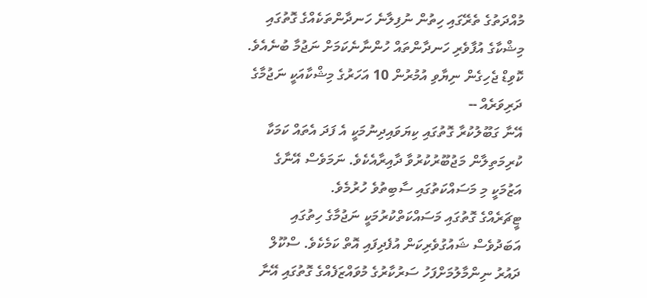މުއްދަތުގެ ތެރޭގައި ހިތުން ނުފިލާނެ ހަނދާންތަކެއްގެ ގޮތުގައި މިޝްކާގެ އުފާވެރި ހަނދާންތައް ހުންނާނެކަމަށް ނަޖުމާ ބުނެއެވެ.
ކޮވިޑް ޖެހިގެން ނިޔާވި އުމުރުން 10 އަހަރުގެ މިޝްކާއަކީ ނަޖުމާގެ ދަރިވަރެއް --
އޭނާ ގަބޫލުކުރާ ގޮތުގައި ކިޔަވައިދިނުމަކީ އެ ފަދަ އެތައް ކަމަކާ ކުރިމަތިލާން މަޖުބޫރުކުރުވާ ދާއިރާއެކެވެ. ނަމަވެސް އޭނާގެ އަޒުމަކީ މި މަސައްކަތުގައި ސާބިތުވެ ހުރުމެވެ.
ޓީޗަރެއްގެ ގޮތުގައި މަސައްކަތްކުރުމަކީ ނަޖުމާގެ ހިތުގައި އަބަދުވެސް ޝައުގުވެރިކަން އުފެދިފައި އޮތް ކަމެކެވެ. ސްކޫލް ދައުރު ނިންމާލުމަށްފަހު ސަރުކާރުގެ މުވައްޒަފެއްގެ ގޮތުގައި އޭނާ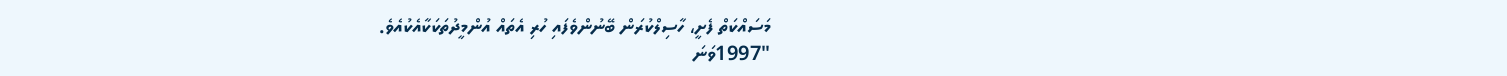މަސައްކަތް ފެށީ، ހާސިލްކުރަން ބޭނުންވެފައި ހުރި އެތައް އުންމީދުތަކަކާއެކުއެވެ.
"1997ވަނަ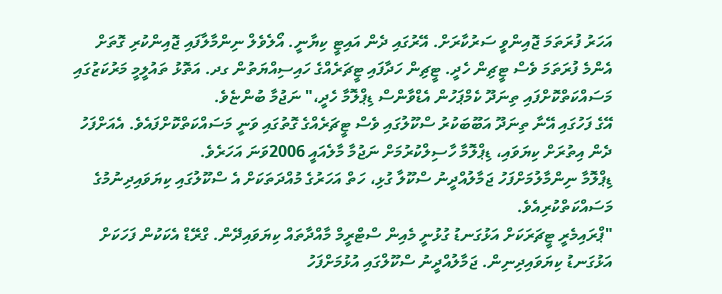އަހަރު ފުރަތަމަ ޖޮއިންވީ ސަރުކާރަށް. އޭރުގައި ދެން އައިޓީ ކިޔާނީ. އޯލެވެލް ނިންމާލާފައި ޖޮއިންކުރި ގޮތަށް އެންމެ ފުރަތަމަ ވެސް ޓީޗިން ހެދީ. ޓީޗިން ހަދާފައި ޓީޗަރެއްގެ ހައިސިއްޔަތުން ގދ. އަތޮޅު ތައުލީމީ މަރުކަޒުގައި މަސައްކަތްކޮށްފައި ތިނަދޫ ކެމްޕަހުން އެޑްވާންސް ޑިޕްލޮމާ ހެދީ،" ނަޖުމާ ބުންޏެވެ.
އޭގެ ފަހުގައި އޭނާ ތިނަދޫ އަބޫބަކުރު ސްކޫލުގައި ވެސް ޓީޗަރެއްގެ ގޮތުގައި ވަނީ މަސައްކަތްކޮށްފައެވެ. އެއަށްފަހު ދެން އިތުރަށް ކިޔަވައި، ޑިޕްލޮމާ ހާސިލްކުރުމަށް ނަޖުމާ މާލެއައީ 2006ވަނަ އަހަރެވެ.
ޑިޕްލޮމާ ނިންމާލުމަށްފަހު ޖަމާލުއްދީނު ސްކޫލާ ގުޅި، ހަތް އަހަރުގެ މުއްދަތަކަށް އެ ސްކޫލުގައި ކިޔަވައިދިނުމުގެ މަސައްކަތްކުރިއެވެ.
"ޕްރައިމެރީ ޓީޗަރަކަށް އަޅުގަނޑު ގުޅުނީ މެއިން ސްޓްރީމް މާއްދާތައް ކިޔަވައިދޭން. ގްރޭޑް އެކަކުން ފަހަކަށް އަޅުގަނޑު ކިޔަވައިދިނިން. ޖަމާލުއްދީނު ސްކޫލްގައި އުޅުމަށްފަހު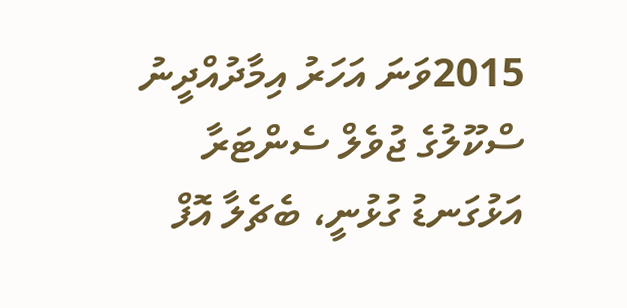2015ވަނަ އަހަރު އިމާދުއްދީނު ސްކޫލުގެ ޖުވެލް ސެންޓަރާ އަޅުގަނޑު ގުޅުނީ، ބެޗެލާ އޮފް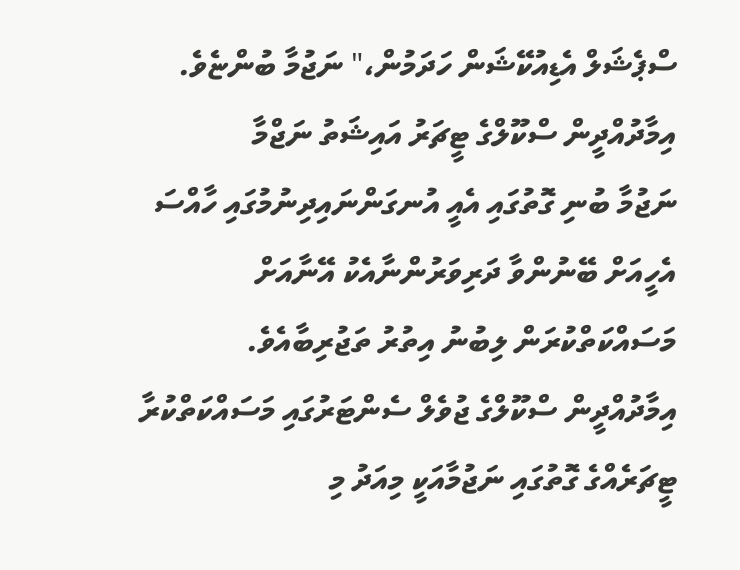ސްޕެޝަލް އެޑިއުކޭޝަން ހަދަމުން،" ނަޖުމާ ބުންޏެވެ.
އިމާދުއްދީން ސްކޫލްގެ ޓީޗަރު އައިޝަތު ނަޖްމާ
ނަޖުމާ ބުނި ގޮތުގައި އެއީ އުނގަންނައިދިނުމުގައި ހާއްސަ އެހީއަށް ބޭނުންވާ ދަރިވަރުންނާއެކު އޭނާއަށް މަސައްކަތްކުރަން ލިބުނު އިތުރު ތަޖުރިބާއެވެ.
އިމާދުއްދީން ސްކޫލްގެ ޖުވެލް ސެންޓަރުގައި މަސައްކަތްކުރާ ޓީޗަރެއްގެ ގޮތުގައި ނަޖުމާއަކީ މިއަދު މި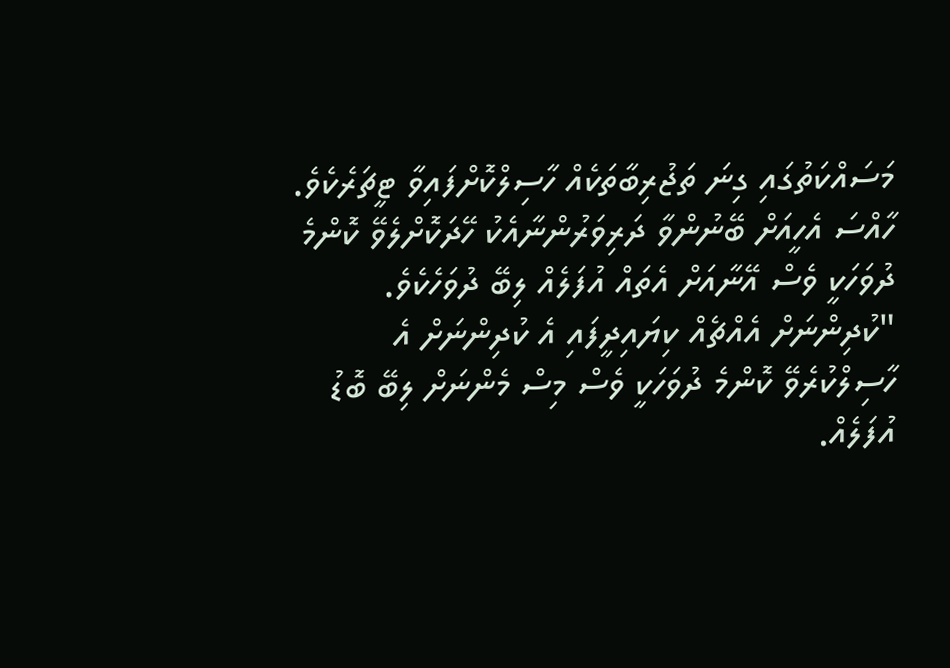މަސައްކަތުގައި ގިނަ ތަޖުރިބާތަކެއް ހާސިލްކޮށްފައިވާ ޓީޗަރެކެވެ. ހާއްސަ އެހީއަށް ބޭނުންވާ ދަރިވަރުންނާއެކު ހޭދަކޮށްލެވޭ ކޮންމެ ދުވަހަކީ ވެސް އޭނާއަށް އެތައް އުފަލެއް ލިބޭ ދުވަހެކެވެ.
"ކުދިންނަށް އެއްޗެއް ކިޔައިދީފައި އެ ކުދިންނަށް އެ ހާސިލްކުރެވޭ ކޮންމެ ދުވަހަކީ ވެސް މިސް މެންނަށް ލިބޭ ބޮޑު އުފަލެއް.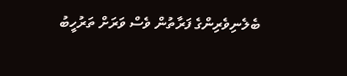ބެލެނިވެރިންގެ ފަރާތުން ވެސް ވަރަށް ތަރުހީބު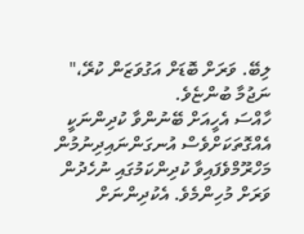ލިބޭ. ވަރަށް ބޮޑަށް އަގުވަޒަން ކުރޭ،" ނަޖުމާ ބުންޏެވެ.
ހާއްސަ އެހީއަށް ބޭނުންވާ ކުދިންނަކީ އެއްގޮތަކަށްވެސް އުނގަންނައިދިނުމުން މަހްރޫމްވެފައިވާ ކުދިންކަމުގައި ނުހެދުން ވަރަށް މުހިންމެވެ. އެކުދިންނަށް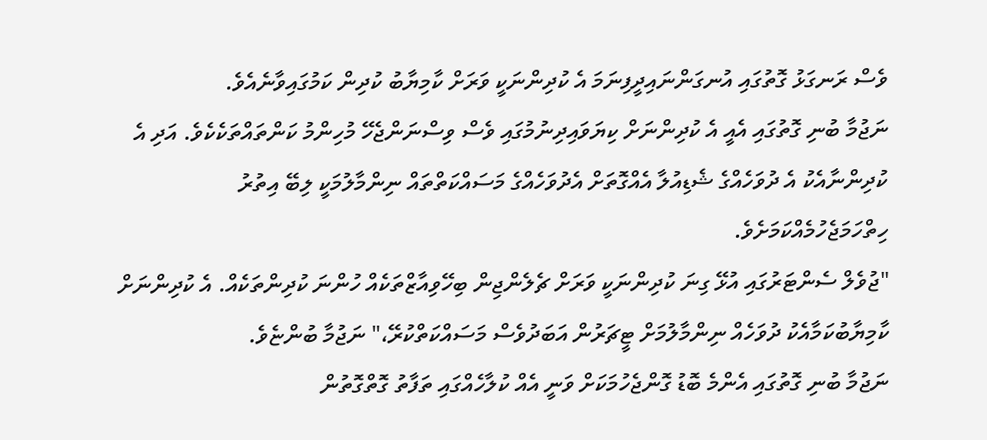ވެސް ރަނގަޅު ގޮތުގައި އުނގަންނައިދީފިނަމަ އެ ކުދިންނަކީ ވަރަށް ކާމިޔާބު ކުދިން ކަމުގައިވާނެއެވެ.
ނަޖުމާ ބުނި ގޮތުގައި އެއީ އެ ކުދިންނަށް ކިޔަވައިދިނުމުގައި ވެސް ވިސްނަންޖެހޭ މުހިންމު ކަންތައްތަކެކެވެ. އަދި އެ ކުދިންނާއެކު އެ ދުވަހެއްގެ ޝެޑިއުލާ އެއްގޮތަށް އެދުވަހެއްގެ މަސައްކަތްތައް ނިންމާލުމަކީ ލިބޭ އިތުރު ހިތްހަމަޖެހުމެއްކަމަށެވެ.
"ޖުވެލް ސެންޓަރުގައި އުޅޭ ގިނަ ކުދިންނަކީ ވަރަށް ޗެލެންޖިން ބިހޭވިއާޒްތަކެއް ހުންނަ ކުދިންތަކެއް. އެ ކުދިންނަށް ކާމިޔާބުކަމާއެކު ދުވަހެއް ނިންމާލުމަށް ޓީޗަރުން އަބަދުވެސް މަސައްކަތްކުރޭ،" ނަޖުމާ ބުންޏެވެ.
ނަޖުމާ ބުނި ގޮތުގައި އެންމެ ބޮޑު ގޮންޖެހުމަކަށް ވަނީ އެއް ކުލާހެއްގައި ތަފާތު ގޮތްގޮތުން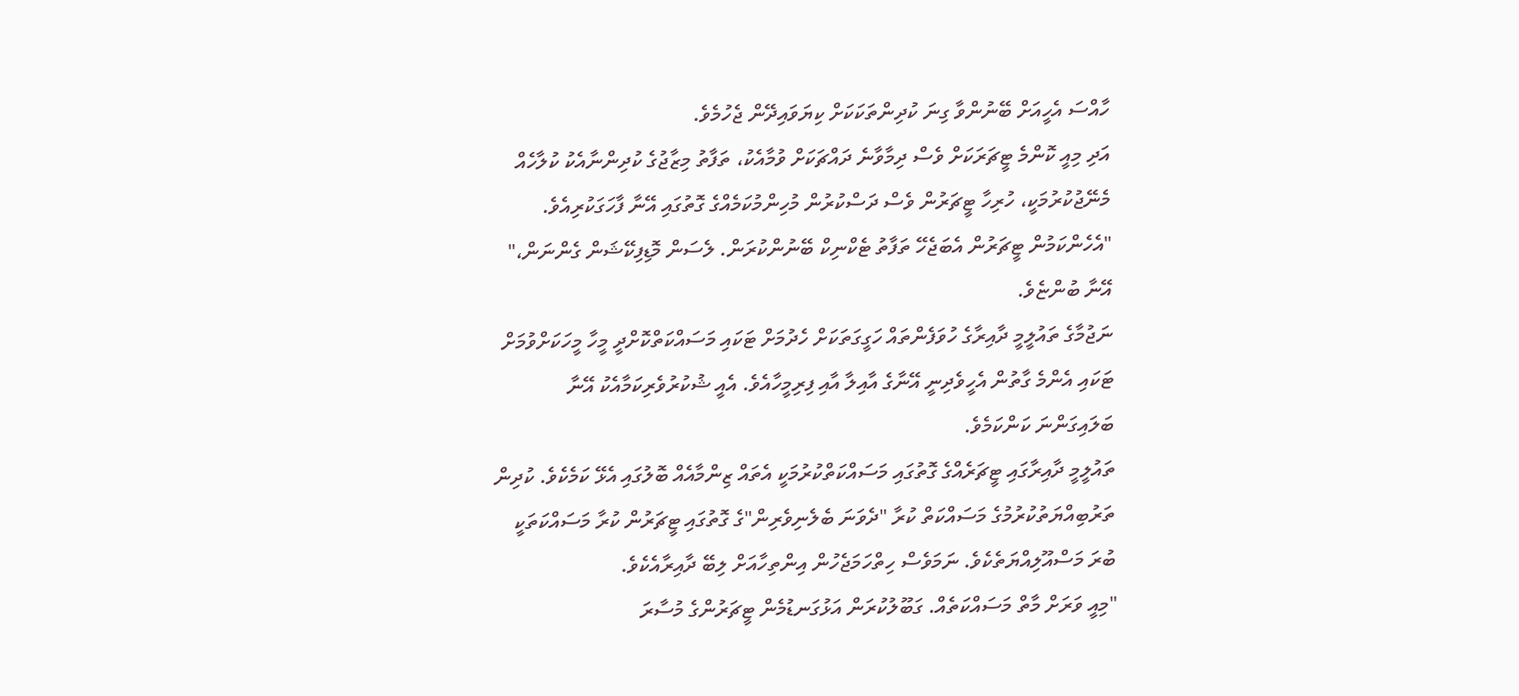ހާއްސަ އެހީއަށް ބޭނުންވާ ގިނަ ކުދިންތަކަކަށް ކިޔަވައިދޭން ޖެހުމެވެ.
އަދި މިއީ ކޮންމެ ޓީޗަރަކަށް ވެސް ދިމާވާނެ ދައްޗަކަށް ވުމާއެކު، ތަފާތު މިޒާޖުގެ ކުދިންނާއެކު ކުލާހެއް މެނޭޖުކުރުމަކީ، ހުރިހާ ޓީޗަރުން ވެސް ދަސްކުރުން މުހިންމުކަމެއްގެ ގޮތުގައި އޭނާ ފާހަގަކުރިއެވެ.
"އެހެންކަމުން ޓީޗަރުން އެބަޖެހޭ ތަފާތު ޓެކްނިކް ބޭނުންކުރަން. ލެސަން މޮޑިފިކޭޝަން ގެންނަން،" އޭނާ ބުންޏެވެ.
ނަޖުމާގެ ތައުލީމީ ދާއިރާގެ ހުވަފެންތައް ހަގީގަތަކަށް ހެދުމަށް ޓަކައި މަސައްކަތްކޮށްދީ މީހާ މީހަކަށްވުމަށް ޓަކައި އެންމެ ގާތުން އެހީވެދިނީ އޭނާގެ އާއިލާ އާއި ފިރިމީހާއެވެ. އެއީ ޝުކުރުވެރިކަމާއެކު އޭނާ ބަލައިގަންނަ ކަންކަމެވެ.
ތައުލީމީ ދާއިރާގައި ޓީޗަރެއްގެ ގޮތުގައި މަސައްކަތްކުރުމަކީ އެތައް ޒިންމާއެއް ބޮލުގައި އެޅޭ ކަމެކެވެ. ކުދިން ތަރުބިއްޔަތުކުރުމުގެ މަސައްކަތް ކުރާ "ދެވަނަ ބެލެނިވެރިން"ގެ ގޮތުގައި ޓީޗަރުން ކުރާ މަސައްކަތަކީ ބުރަ މަސްއޫލިއްޔަތެކެވެ. ނަމަވެސް ހިތްހަމަޖެހުން އިންތިހާއަށް ލިބޭ ދާއިރާއެކެވެ.
"މިއީ ވަރަށް މާތް މަސައްކަތެއް. ގަބޫލުކުރަން އަޅުގަނޑުމެން ޓީޗަރުންގެ މުސާރަ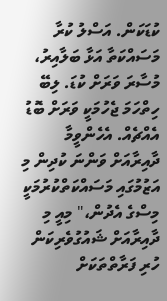ކުޑަކަން. އަސްލު ކުރާ މަސައްކަތާ އަޅާ ބަލާއިރު، މުސާރަ ވަރަށް ކުޑަ. ލިބޭ ހިތްހަމަ ޖެހުމަކީ ވަރަށް ބޮޑު އެއްޗެއް. އެހެންވީމާ ދާއިރާއަށް ވަންނަ ކުދިން މި އަޒުމުގައި މަސައްކަތްކުރުމަކީ މިސްގެ އެދުން،" މިއީ މި ދާއިރާއަށް ޝައުގުވެރިކަން ހުރި ފަރާތްތަކަށް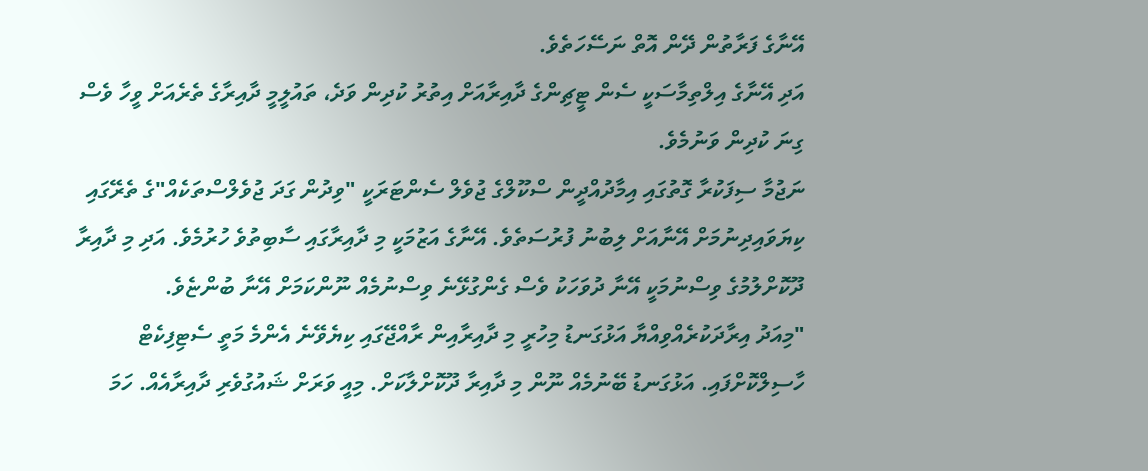އޭނާގެ ފަރާތުން ދޭން އޮތް ނަސޭހަތެވެ.
އަދި އޭނާގެ އިލްތިމާސަކީ ސެން ޓީޗިންގެ ދާއިރާއަށް އިތުރު ކުދިން ވަދެ، ތައުލީމީ ދާއިރާގެ ތެރެއަށް ވީހާ ވެސް ގިނަ ކުދިން ވަނުމެވެ.
ނަޖުމާ ސިފަކުރާ ގޮތުގައި އިމާދުއްދީން ސްކޫލްގެ ޖުވެލް ސެންޓަރަކީ "ވިދުން ގަދަ ޖުވެލްސްތަކެއް"ގެ ތެރޭގައި ކިޔަވައިދިނުމަށް އޭނާއަށް ލިބުނު ފުރުސަތެވެ. އޭނާގެ އަޒުމަކީ މި ދާއިރާގައި ސާބިތުވެ ހުރުމެވެ. އަދި މި ދާއިރާ ދޫކޮށްލުމުގެ ވިސްނުމަކީ އޭނާ ދުވަހަކު ވެސް ގެންގުޅޭނެ ވިސްނުމެއް ނޫންކަމަށް އޭނާ ބުންޏެވެ.
"މިއަދު އިރާދަކުރެއްވިއްޔާ އަޅުގަނޑު މިހުރީ މި ދާއިރާއިން ރާއްޖޭގައި ކިޔެވޭނެ އެންމެ މަތީ ސެޓިފިކެޓް ހާސިލްކޮށްފައި. އަޅުގަނޑު ބޭނުމެއް ނޫން މި ދާއިރާ ދޫކޮށްލާކަށް. މިއީ ވަރަށް ޝައުގުވެރި ދާއިރާއެއް. ހަމަ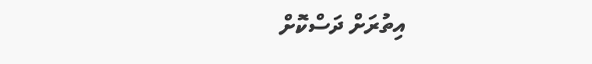އިތުރަށް ދަސްކޮށް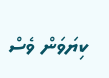ކިޔަވަން ވެސް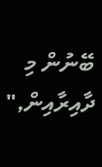ބޭނުން މި ދާއިރާއިން,"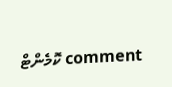comment ކޮމެންޓް